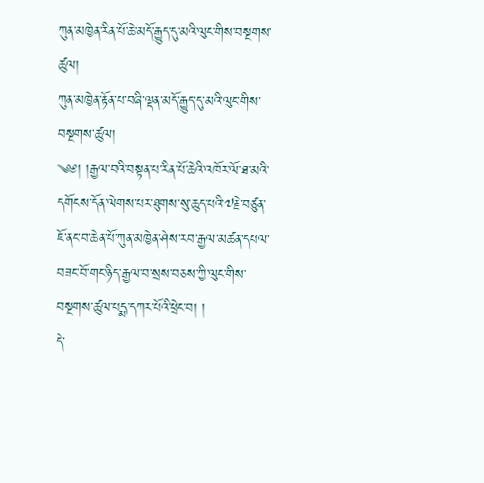ཀུན་མཁྱེན་རིན་པོ་ཆེ་མདོ་རྒྱུད་དུ་མའི་ལུང་གིས་བསྔགས་ཚུལ།
ཀུན་མཁྱེན་རྟོན་པ་བཞི་ལྡན་མདོ་རྒྱུད་དུ་མའི་ལུང་གིས་བསྔགས་ཚུལ།
༄༅། །རྒྱལ་བའི་བསྟན་པ་རིན་པོ་ཆེའི་འཁོར་ལོ་ཐ་མའི་དགོངས་དོན་ལེགས་པར་ཐུགས་སུ་ཆུད་པའི་༧རྗེ་བཙུན་ཇོ་ནང་བ་ཆེན་པོ་ཀུན་མཁྱེན་ཤེས་རབ་རྒྱལ་མཚན་དཔལ་བཟང་བོ་གང་ཉིད་རྒྱལ་བ་སྲས་བཅས་ཀྱི་ལུང་གིས་བསྔགས་ཚུལ་པདྨ་དཀར་པོའི་ཕྲེང་བ། །
དེ་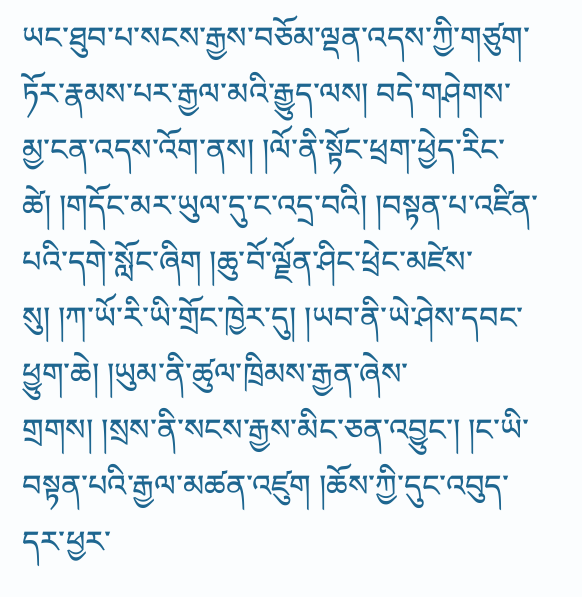ཡང་ཐུབ་པ་སངས་རྒྱས་བཅོམ་ལྡན་འདས་ཀྱི་གཙུག་ཏོར་རྣམས་པར་རྒྱལ་མའི་རྒྱུད་ལས། བདེ་གཤེགས་མྱ་ངན་འདས་འོག་ནས། །ལོ་ནི་སྟོང་ཕྲག་ཕྱེད་རིང་ཚེ། །གདོང་མར་ཡུལ་དུ་ང་འདྲ་བའི། །བསྟན་པ་འཛིན་པའི་དགེ་སློང་ཞིག །ཆུ་བོ་ལྗོན་ཤིང་ཕྲེང་མཛེས་སུ། །ཀ་ཡོ་རི་ཡི་གྲོང་ཁྱེར་དུ། །ཡབ་ནི་ཡེ་ཤེས་དབང་ཕྱུག་ཆེ། །ཡུམ་ནི་ཚུལ་ཁྲིམས་རྒྱན་ཞེས་གྲགས། །སྲས་ནི་སངས་རྒྱས་མིང་ཅན་འབྱུང་། །ང་ཡི་བསྟན་པའི་རྒྱལ་མཚན་འཛུག །ཆོས་ཀྱི་དུང་འབུད་དར་ཕྱར་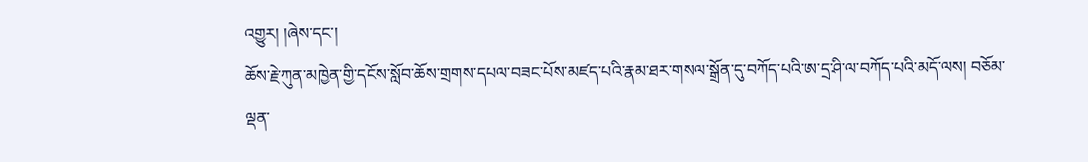འགྱུར། །ཞེས་དང་།
ཆོས་རྗེ་ཀུན་མཁྱེན་གྱི་དངོས་སློབ་ཆོས་གྲགས་དཔལ་བཟང་པོས་མཛད་པའི་རྣམ་ཐར་གསལ་སྒྲོན་དུ་བཀོད་པའི་ཨ་དྲ་ཤི་ལ་བཀོད་པའི་མདོ་ལས། བཅོམ་ལྡན་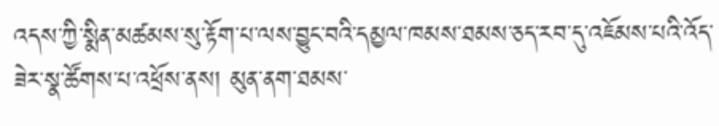འདས་ཀྱི་སྨིན་མཚམས་སུ་རྟོག་པ་ལས་བྱུང་བའི་དམྱལ་ཁམས་ཐམས་ཅད་རབ་དུ་འཇོམས་པའི་འོད་ཟེར་སྣ་ཚོགས་པ་འཕྲོས་ནས། མུན་ནག་ཐམས་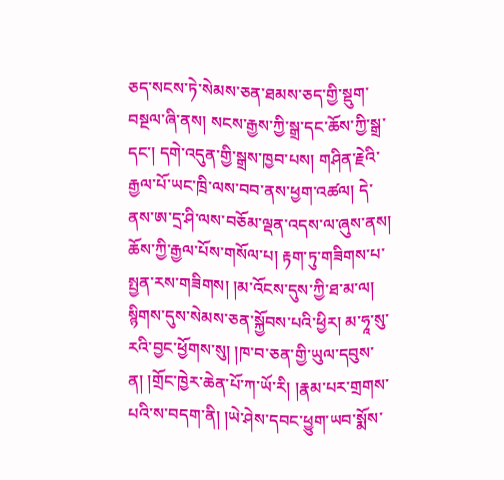ཅད་སངས་ཏེ་སེམས་ཅན་ཐམས་ཅད་གྱི་སྡུག་བསྔལ་ཞི་ནས། སངས་རྒྱས་ཀྱི་སྒྲ་དང་ཆོས་ཀྱི་སྒྲ་དང་། དགེ་འདུན་གྱི་སྒྲས་ཁྱབ་པས། གཤིན་རྗེའི་རྒྱལ་པོ་ཡང་ཁྲི་ལས་བབ་ནས་ཕྱག་འཚལ། དེ་ནས་ཨ་དྲ་ཤི་ལས་བཅོམ་ལྡན་འདས་ལ་ཞུས་ནས། ཆོས་ཀྱི་རྒྱལ་པོས་གསོལ་པ། རྟག་ཏུ་གཟིགས་པ་སྤྱན་རས་གཟིགས། །མ་འོངས་དུས་ཀྱི་ཐ་མ་ལ། སྙིགས་དུས་སེམས་ཅན་སྐྱོབས་པའི་ཕྱིར། མ་ཧཱ་སུ་རའི་བྱང་ཕྱོགས་སུ། །ཁ་བ་ཅན་གྱི་ཡུལ་དབུས་ན། །གྲོང་ཁྱེར་ཆེན་པོ་ཀ་ཡོ་རི། །རྣམ་པར་གྲགས་པའི་ས་བདག་ནི། །ཡེ་ཤེས་དབང་ཕྱུག་ཡབ་སྨོས་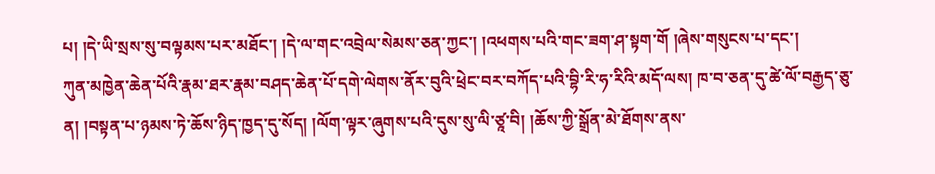པ། །དེ་ཡི་སྲས་སུ་བལྟམས་པར་མཐོང་། །དེ་ལ་གང་འབྲེལ་སེམས་ཅན་ཀྱང་། །འཕགས་པའི་གང་ཟག་ཤ་སྟག་གོ །ཞེས་གསུངས་པ་དང་།
ཀུན་མཁྱེན་ཆེན་པོའི་རྣམ་ཐར་རྣམ་བཤད་ཆེན་པོ་དགེ་ལེགས་ནོར་བུའི་ཕྲེང་བར་བཀོད་པའི་བྷི་རི་ཧ་རིའི་མདོ་ལས། ཁ་བ་ཅན་དུ་ཚེ་ལོ་བརྒྱད་ཅུ་ན། །བསྟན་པ་ཉམས་ཏེ་ཆོས་ཉིད་ཁྱད་དུ་སོད། །ལོག་ལྟར་ཞུགས་པའི་དུས་སུ་ལི་ཙཱ་བི། །ཆོས་ཀྱི་སྒྲོན་མེ་ཐོགས་ནས་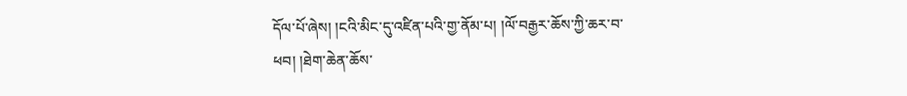དོལ་པོ་ཞེས། །ངའི་མིང་དུ་འཛིན་པའི་གྱ་ནོམ་པ། །ལོ་བརྒྱར་ཆོས་ཀྱི་ཆར་བ་ཕབ། །ཐེག་ཆེན་ཆོས་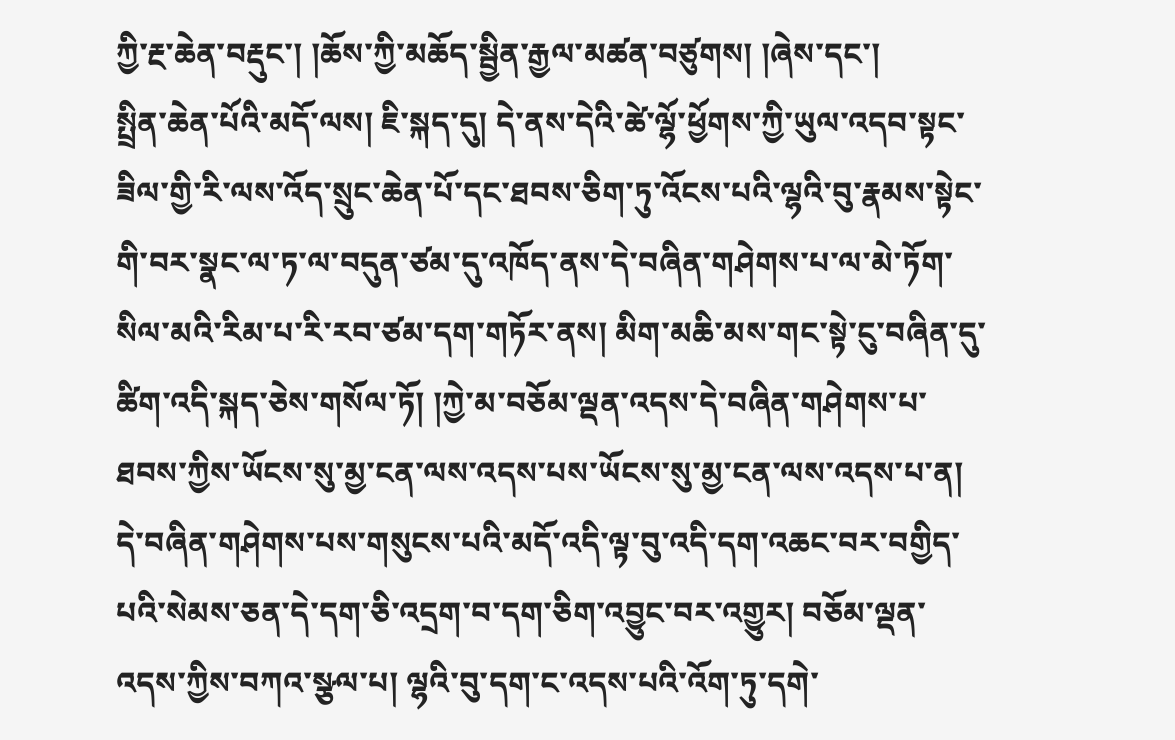ཀྱི་རྔ་ཆེན་བརྡུང་། །ཆོས་ཀྱི་མཆོད་སྦྱིན་རྒྱལ་མཚན་བཙུགས། །ཞེས་དང་།
སྤྲིན་ཆེན་པོའི་མདོ་ལས། ཇི་སྐད་དུ། དེ་ནས་དེའི་ཚེ་ལྷོ་ཕྱོགས་ཀྱི་ཡུལ་འདབ་སྟང་ཟིལ་གྱི་རི་ལས་འོད་སྲུང་ཆེན་པོ་དང་ཐབས་ཅིག་ཏུ་འོངས་པའི་ལྷའི་བུ་རྣམས་སྟེང་གི་བར་སྣང་ལ་ཏ་ལ་བདུན་ཙམ་དུ་འཁོད་ནས་དེ་བཞིན་གཤེགས་པ་ལ་མེ་ཏོག་སིལ་མའི་རིམ་པ་རི་རབ་ཙམ་དག་གཏོར་ནས། མིག་མཆི་མས་གང་སྟེ་ངུ་བཞིན་དུ་ཚིག་འདི་སྐད་ཅེས་གསོལ་ཏོ། །ཀྱེ་མ་བཅོམ་ལྡན་འདས་དེ་བཞིན་གཤེགས་པ་ཐབས་ཀྱིས་ཡོངས་སུ་མྱ་ངན་ལས་འདས་པས་ཡོངས་སུ་མྱ་ངན་ལས་འདས་པ་ན། དེ་བཞིན་གཤེགས་པས་གསུངས་པའི་མདོ་འདི་ལྟ་བུ་འདི་དག་འཆང་བར་བགྱིད་པའི་སེམས་ཅན་དེ་དག་ཅི་འདྲག་བ་དག་ཅིག་འབྱུང་བར་འགྱུར། བཅོམ་ལྡན་འདས་ཀྱིས་བཀའ་སྩལ་པ། ལྷའི་བུ་དག་ང་འདས་པའི་འོག་ཏུ་དགེ་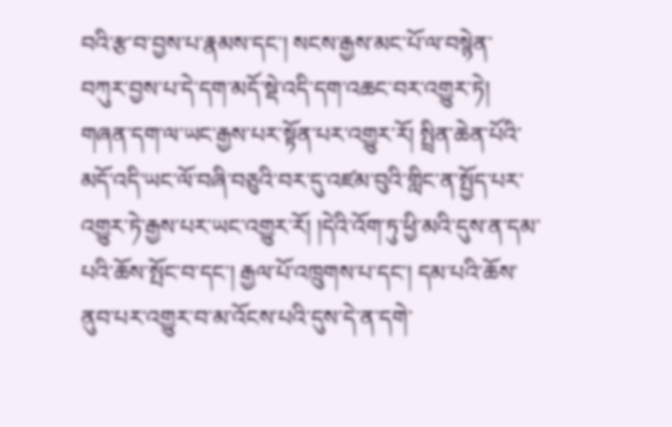བའི་རྩ་བ་བྱས་པ་རྣམས་དང་། སངས་རྒྱས་མང་པོ་ལ་བསྙེན་བཀུར་བྱས་པ་དེ་དག་མདོ་སྡེ་འདི་དག་འཆང་བར་འགྱུར་ཏེ། གཞན་དག་ལ་ཡང་རྒྱས་པར་སྟོན་པར་འགྱུར་རོ། སྤྲིན་ཆེན་པོའི་མདོ་འདི་ཡང་ལོ་བཞི་བཅུའི་བར་དུ་འཛམ་བུའི་གླིང་ན་སྤྱོད་པར་འགྱུར་ཏེ་རྒྱས་པར་ཡང་འགྱུར་རོ། །དེའི་འོག་ཏུ་ཕྱི་མའི་དུས་ན་དམ་པའི་ཆོས་སྤོང་བ་དང་། རྒྱལ་པོ་འཁྲུགས་པ་དང་། དམ་པའི་ཆོས་ནུབ་པར་འགྱུར་བ་མ་འོངས་པའི་དུས་དེ་ན་དགེ་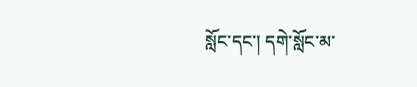སློང་དང་། དགེ་སློང་མ་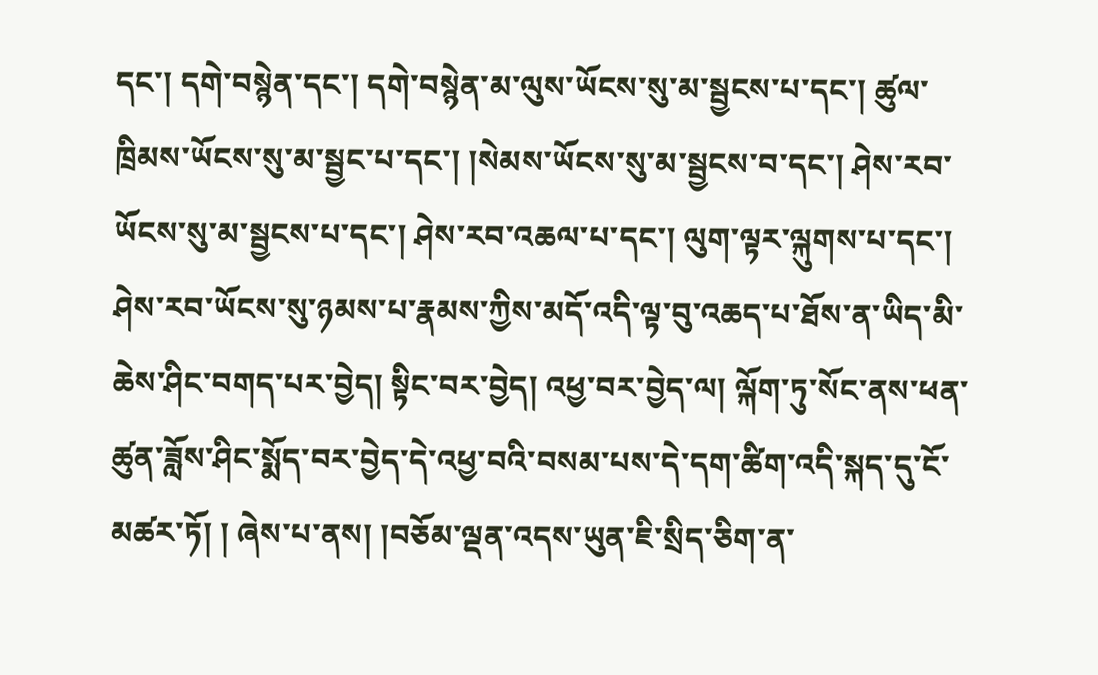དང་། དགེ་བསྙེན་དང་། དགེ་བསྙེན་མ་ལུས་ཡོངས་སུ་མ་སྦྱངས་པ་དང་། ཚུལ་ཁྲིམས་ཡོངས་སུ་མ་སྦྱང་པ་དང་། །སེམས་ཡོངས་སུ་མ་སྦྱངས་བ་དང་། ཤེས་རབ་ཡོངས་སུ་མ་སྦྱངས་པ་དང་། ཤེས་རབ་འཆལ་པ་དང་། ལུག་ལྟར་ལྐུགས་པ་དང་། ཤེས་རབ་ཡོངས་སུ་ཉམས་པ་རྣམས་ཀྱིས་མདོ་འདི་ལྟ་བུ་འཆད་པ་ཐོས་ན་ཡིད་མི་ཆེས་ཤིང་བགད་པར་བྱེད། སྟིང་བར་བྱེད། འཕྱ་བར་བྱེད་ལ། ལྐོག་ཏུ་སོང་ནས་ཕན་ཚུན་ཟློས་ཤིང་སྨོད་བར་བྱེད་དེ་འཕྱ་བའི་བསམ་པས་དེ་དག་ཚིག་འདི་སྐད་དུ་ངོ་མཚར་ཏོ། ། ཞེས་པ་ནས། །བཅོམ་ལྡན་འདས་ཡུན་ཇི་སྲིད་ཅིག་ན་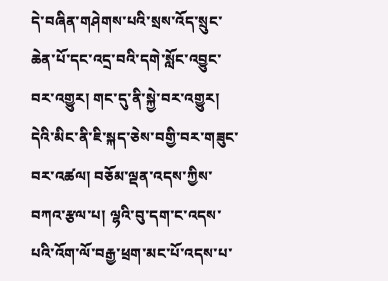དེ་བཞིན་གཤེགས་པའི་སྲས་འོད་སྲུང་ཆེན་པོ་དང་འདྲ་བའི་དགེ་སློང་འབྱུང་བར་འགྱུར། གང་དུ་ནི་སྐྱེ་བར་འགྱུར། དེའི་མིང་ནི་ཇི་སྐད་ཅེས་བགྱི་བར་གཟུང་བར་འཚལ། བཅོམ་ལྡན་འདས་ཀྱིས་བཀའ་རྩལ་པ། ལྷའི་བུ་དག་ང་འདས་པའི་འོག་ལོ་བརྒྱ་ཕྲག་མང་པོ་འདས་པ་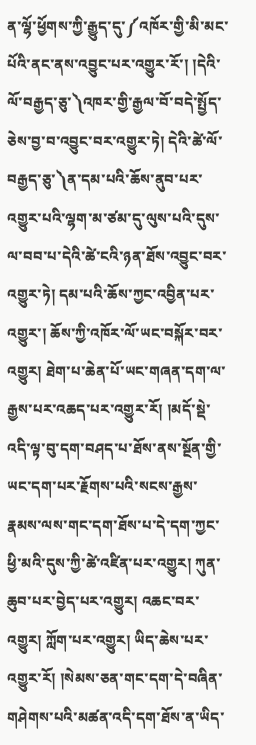ན་ལྷོ་ཕྱོགས་ཀྱི་རྒྱུད་དུ་༼འཁོར་གྱི་མི་མང་པོའི་ནང་ནས་འབྱུང་པར་འགྱུར་རོ་། །དེའི་ལོ་བརྒྱད་ཅུ་༽འཁར་གྱི་རྒྱལ་བོ་བདེ་སྤྱོད་ཅེས་བྱ་བ་འབྱུང་བར་འགྱུར་ཏེ། དེའི་ཚེ་ལོ་བརྒྱད་ཅུ་༽ན་དམ་པའི་ཆོས་ནུབ་པར་འགྱུར་པའི་ལྷག་མ་ཙམ་དུ་ལུས་པའི་དུས་ལ་བབ་པ་དེའི་ཚེ་ངའི་ཉན་ཐོས་འབྱུང་བར་འགྱུར་ཏེ། དམ་པའི་ཆོས་ཀྱང་འབྱིན་པར་འགྱུར་། ཆོས་ཀྱི་འཁོར་ལོ་ཡང་བསྐོར་བར་འགྱུར། ཐེག་པ་ཆེན་པོ་ཡང་གཞན་དག་ལ་རྒྱས་པར་འཆད་པར་འགྱུར་རོ། །མདོ་སྡེ་འདི་ལྟ་བུ་དག་བཤད་པ་ཐོས་ནས་སྔོན་གྱི་ཡང་དག་པར་རྗོགས་པའི་སངས་རྒྱས་རྣམས་ལས་གང་དག་ཐོས་པ་དེ་དག་ཀྱང་ཕྱི་མའི་དུས་ཀྱི་ཚེ་འཛིན་པར་འགྱུར། ཀུན་ཆུབ་པར་བྱེད་པར་འགྱུར། འཆང་བར་འགྱུར། ཀློག་པར་འགྱུར། ཡིད་ཆེས་པར་འགྱུར་རོ། །སེམས་ཅན་གང་དག་དེ་བཞིན་གཤེགས་པའི་མཚན་འདི་དག་ཐོས་ན་ཡིད་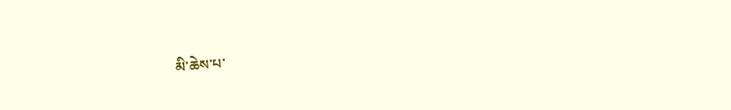མི་ཆེས་པ་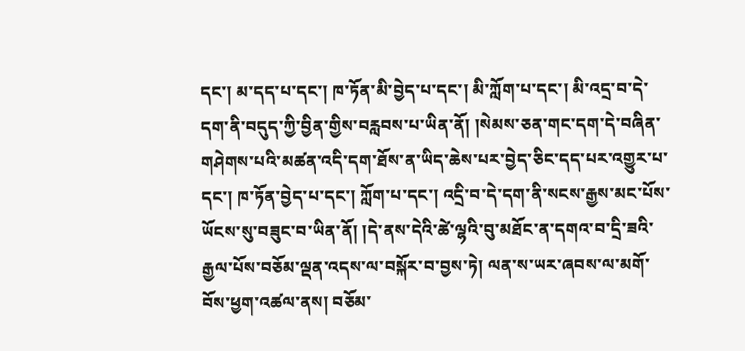དང་། མ་དད་པ་དང་། ཁ་ཏོན་མི་བྱེད་པ་དང་། མི་ཀློག་པ་དང་། མི་འདྲ་བ་དེ་དག་ནི་བདུད་ཀྱི་བྱིན་གྱིས་བརླབས་པ་ཡིན་ནོ། །སེམས་ཅན་གང་དག་དེ་བཞིན་གཤེགས་པའི་མཚན་འདི་དག་ཐོས་ན་ཡིད་ཆེས་པར་བྱེད་ཅིང་དད་པར་འགྱུར་པ་དང་། ཁ་ཏོན་བྱེད་པ་དང་། ཀློག་པ་དང་། འདྲི་བ་དེ་དག་ནི་སངས་རྒྱས་མང་པོས་ཡོངས་སུ་བཟུང་བ་ཡིན་ནོ། །དེ་ནས་དེའི་ཚེ་ལྷའི་བུ་མཐོང་ན་དགའ་བ་དྲི་ཟའི་རྒྱལ་པོས་བཅོམ་ལྡན་འདས་ལ་བསྐོར་བ་བྱས་ཏེ། ལན་ས་ཡར་ཞབས་ལ་མགོ་བོས་ཕྱག་འཚལ་ནས། བཅོམ་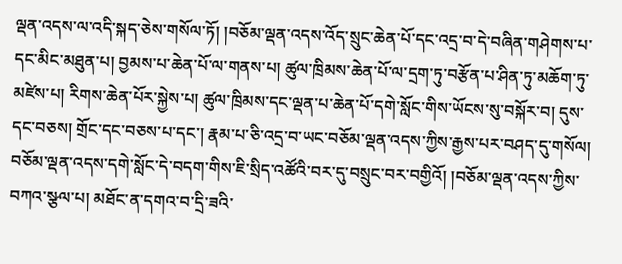ལྡན་འདས་ལ་འདི་སྐད་ཅེས་གསོལ་ཏོ། །བཅོམ་ལྡན་འདས་འོད་སྲུང་ཆེན་པོ་དང་འདྲ་བ་དེ་བཞིན་གཤེགས་པ་དང་མིང་མཐུན་པ། བྱམས་པ་ཆེན་པོ་ལ་གནས་པ། ཚུལ་ཁྲིམས་ཆེན་པོ་ལ་དྲག་ཏུ་བརྩོན་པ་ཤིན་ཏུ་མཆོག་ཏུ་མཛེས་པ། རིགས་ཆེན་པོར་སྐྱེས་པ། ཚུལ་ཁྲིམས་དང་ལྡན་པ་ཆེན་པོ་དགེ་སློང་གིས་ཡོངས་སུ་བསྐོར་བ། དུས་དང་བཅས། གྲོང་དང་བཅས་པ་དང་། རྣམ་པ་ཅི་འདྲ་བ་ཡང་བཅོམ་ལྡན་འདས་ཀྱིས་རྒྱས་པར་བཤད་དུ་གསོལ། བཅོམ་ལྡན་འདས་དགེ་སློང་དེ་བདག་གིས་ཇི་སྲིད་འཚོའི་བར་དུ་བསྲུང་བར་བགྱིའོ། །བཅོམ་ལྡན་འདས་ཀྱིས་བཀའ་སྩལ་པ། མཐོང་ན་དགའ་བ་དྲི་ཟའི་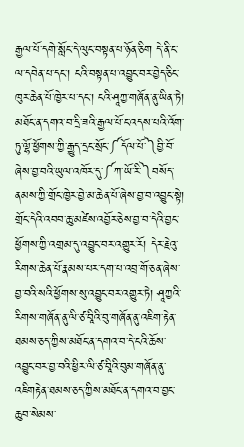རྒྱལ་པོ་དགེ་སློང་དེ་ལུང་བསྟན་པ་ཉོན་ཅིག དེ་ནི་ང་ལ་དབེན་པ་དང་། ངའི་བསྟན་པ་འབྱུང་བར་བྱེད་ཅིང་ཁུར་ཆེན་པོ་ཁྱེར་པ་དང་། ངའི་ཤཱཀྱ་གཞོན་ནུ་ཡིན་ཏེ། མཐོང་ན་དགའ་བ་དྲི་ཟའི་རྒྱལ་པོ་ང་འདས་པའི་འོག་ཏུ་ལྷོ་ཕྱོགས་ཀྱི་རྒྱུད་དྲང་སྲོང་༼དོལ་པོ་༽བྱི་བོ་ཞེས་བྱ་བའི་ཡུལ་འཁོར་དུ་༼ཀ་ཡོ་རི་༽བསོད་ནམས་ཀྱི་གྲོང་ཁྱེར་བྱེ་མ་ཆེན་པོ་ཞེས་བྱ་བ་འབྱུང་སྟེ། གྲོང་དེའི་འབབ་ཆུ་མཛེས་འབྱོར་ཅེས་བྱ་བ་དེའི་བྱང་ཕྱོགས་ཀྱི་འགྲམ་དུ་འབྱུང་བར་འགྱུར་རོ། དེར་རྗེའུ་རིགས་ཆེན་པོ་རྣམས་པར་དག་པ་འབྲ་གོ་ཅན་ཞེས་བྱ་བའི་སའི་ཕྱོགས་སུ་འབྱུང་བར་འགྱུར་ཏེ། ཤཱཀྱའི་རིགས་གཞོན་ནུ་ལི་ཙ་བཱིའི་བུ་གཞོན་ནུ་འཇིག་རྟེན་ཐམས་ཅད་ཀྱིས་མཐོང་ན་དགའ་བ་དེ་ངའི་ཆོས་འབྱུང་བར་བྱ་བའི་ཕྱིར་ལི་ཙ་བཱིའི་བུམ་གཞོན་ནུ་འཇིགརྟེན་ཐམས་ཅད་ཀྱིས་མཐོང་ན་དགའ་བ་བྱང་ཆུབ་སེམས་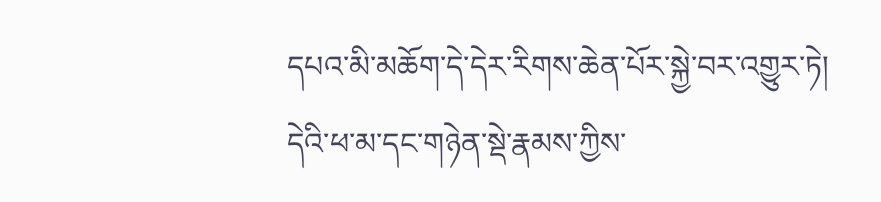དཔའ་མི་མཆོག་དེ་དེར་རིགས་ཆེན་པོར་སྐྱེ་བར་འགྱུར་ཏེ། དེའི་ཕ་མ་དང་གཉེན་སྡེ་རྣམས་ཀྱིས་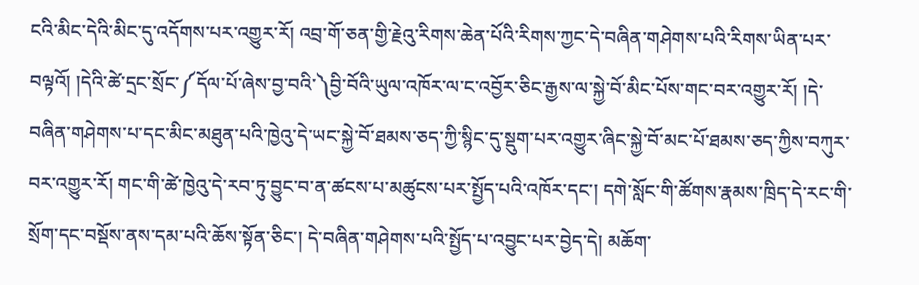ངའི་མིང་དེའི་མིང་དུ་འདོགས་པར་འགྱུར་རོ། འབྲ་གོ་ཅན་གྱི་རྗེའུ་རིགས་ཆེན་པོའི་རིགས་ཀྱང་དེ་བཞིན་གཤེགས་པའི་རིགས་ཡིན་པར་བལྟའོ། །དེའི་ཚེ་དྲང་སྲོང་༼དོལ་པོ་ཞེས་བྱ་བའི་༽བྱི་བོའི་ཡུལ་འཁོར་ལ་ང་འབྱོར་ཅིང་རྒྱས་ལ་སྐྱེ་བོ་མིང་པོས་གང་བར་འགྱུར་རོ། །དེ་བཞིན་གཤེགས་པ་དང་མིང་མཐུན་པའི་ཁྱེའུ་དེ་ཡང་སྐྱེ་བོ་ཐམས་ཅད་ཀྱི་སྙིང་དུ་སྡུག་པར་འགྱུར་ཞིང་སྐྱེ་བོ་མང་པོ་ཐམས་ཅད་ཀྱིས་བཀུར་བར་འགྱུར་རོ། གང་གི་ཚེ་ཁྱེའུ་དེ་རབ་ཏུ་བྱུང་བ་ན་ཚངས་པ་མཚུངས་པར་སྤྱོད་པའི་འཁོར་དང་། དགེ་སློང་གི་ཚོགས་རྣམས་ཁྲིད་དེ་རང་གི་སྲོག་དང་བསྡོས་ནས་དམ་པའི་ཆོས་སྟོན་ཅིང་། དེ་བཞིན་གཤེགས་པའི་སྤྱོད་པ་འབྱུང་པར་བྱེད་དེ། མཆོག་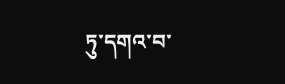ཏུ་དགའ་བ་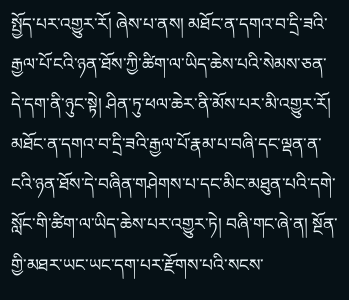སྤྱོད་པར་འགྱུར་རོ། ཞེས་པ་ནས། མཐོང་ན་དགའ་བ་དྲི་ཟའི་རྒྱལ་པོ་ངའི་ཉན་ཐོས་ཀྱི་ཚིག་ལ་ཡིད་ཆེས་པའི་སེམས་ཅན་དེ་དག་ནི་ཉུང་སྟེ། ཤིན་ཏུ་ཕལ་ཆེར་ནི་མོས་པར་མི་འགྱུར་རོ། མཐོང་ན་དགའ་བ་དྲི་ཟའི་རྒྱལ་པོ་རྣམ་པ་བཞི་དང་ལྡན་ན་ངའི་ཉན་ཐོས་དེ་བཞིན་གཤེགས་པ་དང་མིང་མཐུན་པའི་དགེ་སློང་གི་ཚིག་ལ་ཡིད་ཆེས་པར་འགྱུར་ཏེ། བཞི་གང་ཞེ་ན། སྔོན་གྱི་མཐར་ཡང་ཡང་དག་པར་རྫོགས་པའི་སངས་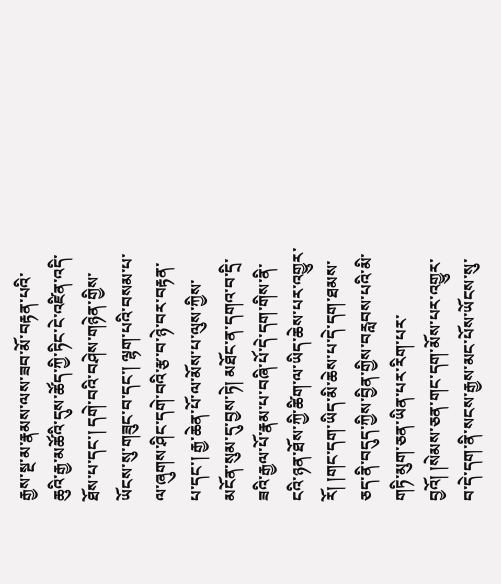རྒྱས་སྔ་མ་རྣམས་ལས་ཟབ་མོ་བརྟན་པའི་ཆུའི་རྒྱ་མཚོའི་དུས་ཚོད་ཀྱི་ཏིང་ངེ་འཛིན་འདི་ཐོས་པ་དང་། དགེ་བའི་བཤེས་གཉེན་གྱིས་ཡོངས་སུ་གཟུང་བ་དང་། ལྷག་པའི་བསམ་པ་ལ་ཞུགས་ཤིང་དགེ་བའི་རྩ་བ་ཉེ་བར་བརྟན་པ་དང་། རྒྱ་ཆེན་པོ་ལ་མོས་པ་ལུས་ཀྱིས་མངོན་སུམ་དུ་བྱས་ཏེ། མཐོང་ན་དགའ་བ་དྲི་ཟའི་རྒྱལ་པོ་རྣམ་པ་བཞི་པོ་དེ་དག་གིས་ནི་ངའི་ཉན་ཐོས་ཀྱི་ཚིག་ལ་ཡིད་ཆེས་པར་འགྱུར་རོ། །གང་དག་ཡིད་མི་ཆེས་པ་དེ་དག་ཐམས་ཅད་ནི་བདུད་ཀྱིས་བྱིན་གྱིས་བརླབས་པའི་མི་གཏི་མུག་ཅན་ཡིན་པར་རིག་པར་བྱའོ། །སེམས་ཅན་གང་དག་མོས་པར་འགྱུར་བ་དེ་དག་ནི་སངས་རྒྱས་མང་པོས་ཡོངས་སུ་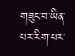གཟུང་བ་ཡིན་པར་རིག་པར་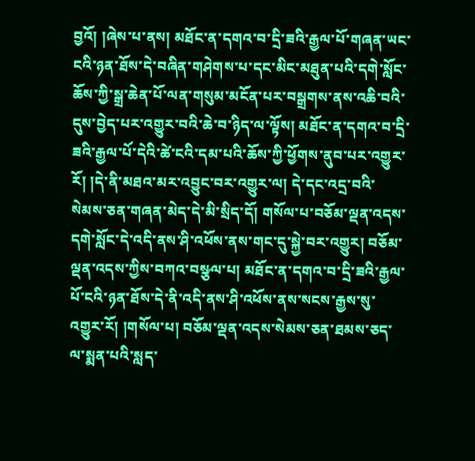བྱའོ། །ཞེས་པ་ནས། མཐོང་ན་དགའ་བ་དྲི་ཟའི་རྒྱལ་པོ་གཞན་ཡང་ངའི་ཉན་ཐོས་དེ་བཞིན་གཤེགས་པ་དང་མིང་མཐུན་པའི་དགེ་སློང་ཆོས་ཀྱི་སྒྲ་ཆེན་པོ་ལན་གསུམ་མངོན་པར་བསྒྲགས་ནས་འཆི་བའི་དུས་བྱེད་པར་འགྱུར་བའི་ཆེ་བ་ཉིད་ལ་ལྟོས། མཐོང་ན་དགའ་བ་དྲི་ཟའི་རྒྱལ་པོ་དེའི་ཚེ་ངའི་དམ་པའི་ཆོས་ཀྱི་ཕྱོགས་ནུབ་པར་འགྱུར་རོ། །དེ་ནི་མཐའ་མར་འབྱུང་བར་འགྱུར་ལ། དེ་དང་འདྲ་བའི་སེམས་ཅན་གཞན་མེད་དེ་མི་སྲིད་དོ། གསོལ་པ་བཅོམ་ལྡན་འདས་དགེ་སློང་དེ་འདི་ནས་ཤི་འཕོས་ནས་གང་དུ་སྐྱེ་བར་འགྱུར། བཅོམ་ལྡན་འདས་ཀྱིས་བཀའ་བསྩལ་པ། མཐོང་ན་དགའ་བ་དྲི་ཟའི་རྒྱལ་པོ་ངའི་ཉན་ཐོས་དེ་ནི་འདི་ནས་ཤི་འཕོས་ནས་སངས་རྒྱས་སུ་འགྱུར་རོ། །གསོལ་པ། བཅོམ་ལྡན་འདས་སེམས་ཅན་ཐམས་ཅད་ལ་སྨན་པའི་སླད་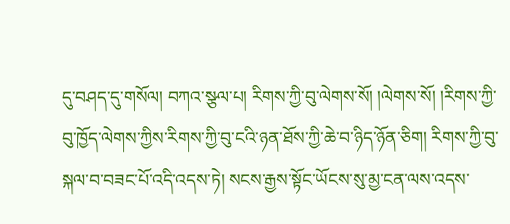དུ་བཤད་དུ་གསོལ། བཀའ་སྩལ་པ། རིགས་ཀྱི་བུ་ལེགས་སོ། །ལེགས་སོ། །རིགས་ཀྱི་བུ་ཁྱོད་ལེགས་ཀྱིས་རིགས་ཀྱི་བུ་ངའི་ཉན་ཐོས་ཀྱི་ཆེ་བ་ཉིད་ཉོན་ཅིག། རིགས་ཀྱི་བུ་སྐལ་བ་བཟང་པོ་འདི་འདས་ཏེ། སངས་རྒྱས་སྟོང་ཡོངས་སུ་མྱ་ངན་ལས་འདས་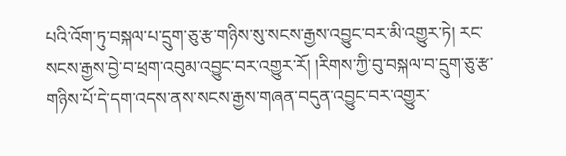པའི་འོག་ཏུ་བསྐལ་པ་དྲུག་ཅུ་རྩ་གཉིས་སུ་སངས་རྒྱས་འབྱུང་བར་མི་འགྱུར་ཏེ། རང་སངས་རྒྱས་བྱེ་བ་ཕྲག་འབུམ་འབྱུང་བར་འགྱུར་རོ། །རིགས་ཀྱི་བུ་བསྐལ་བ་དྲུག་ཅུ་རྩ་གཉིས་པོ་དེ་དག་འདས་ནས་སངས་རྒྱས་གཞན་བདུན་འབྱུང་བར་འགྱུར་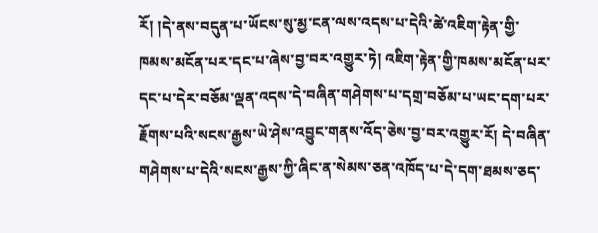རོ། །དེ་ནས་བདུན་པ་ཡོངས་སུ་མྱ་ངན་ལས་འདས་པ་དེའི་ཚེ་འཇིག་རྟེན་གྱི་ཁམས་མངོན་པར་དང་པ་ཞེས་བྱ་བར་འགྱུར་ཏེ། འཇིག་རྟེན་གྱི་ཁམས་མངོན་པར་དང་པ་དེར་བཅོམ་ལྡན་འདས་དེ་བཞིན་གཤེགས་པ་དགྲ་བཅོམ་པ་ཡང་དག་པར་རྗོགས་པའི་སངས་རྒྱས་ཡེ་ཤེས་འབྱུང་གནས་འོད་ཅེས་བྱ་བར་འགྱུར་རོ། དེ་བཞིན་གཤེགས་པ་དེའི་སངས་རྒྱས་ཀྱི་ཞིང་ན་སེམས་ཅན་འཁོད་པ་དེ་དག་ཐམས་ཅད་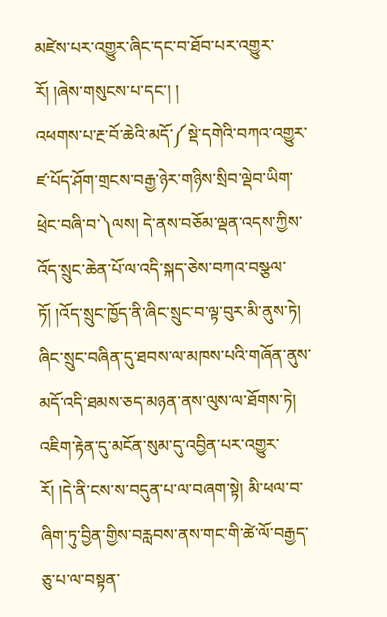མཛེས་པར་འགྱུར་ཞིང་དང་བ་ཐོབ་པར་འགྱུར་རོ། །ཞེས་གསུངས་པ་དང་། །
འཕགས་པ་རྔ་བོ་ཆེའི་མདོ་༼སྡེ་དགེའི་བཀའ་འགྱུར་ཛ་པོད་ཤོག་གྲངས་བརྒྱ་ཉེར་གཉིས་སྲིབ་ལྡེབ་ཡིག་ཕྲེང་བཞི་བ་༽ལས། དེ་ནས་བཅོམ་ལྡན་འདས་ཀྱིས་འོད་སྲུང་ཆེན་པོ་ལ་འདི་སྐད་ཅེས་བཀའ་བསྩལ་ཏོ། །འོད་སྲུང་ཁྱོད་ནི་ཞིང་སྲུང་བ་ལྟ་བུར་མི་ནུས་ཏེ། ཞིང་སྲུང་བཞིན་དུ་ཐབས་ལ་མཁས་པའི་གཞོན་ནུས་མདོ་འདི་ཐམས་ཅད་མཉན་ནས་ལུས་ལ་ཐོགས་ཏེ། འཇིག་རྟེན་དུ་མངོན་སུམ་དུ་འབྱིན་པར་འགྱུར་རོ། །དེ་ནི་ངས་ས་བདུན་པ་ལ་བཞག་སྟེ། མི་ཕལ་བ་ཞིག་ཏུ་བྱིན་གྱིས་བརླབས་ནས་གང་གི་ཚེ་ལོ་བརྒྱད་ཅུ་པ་ལ་བསྟན་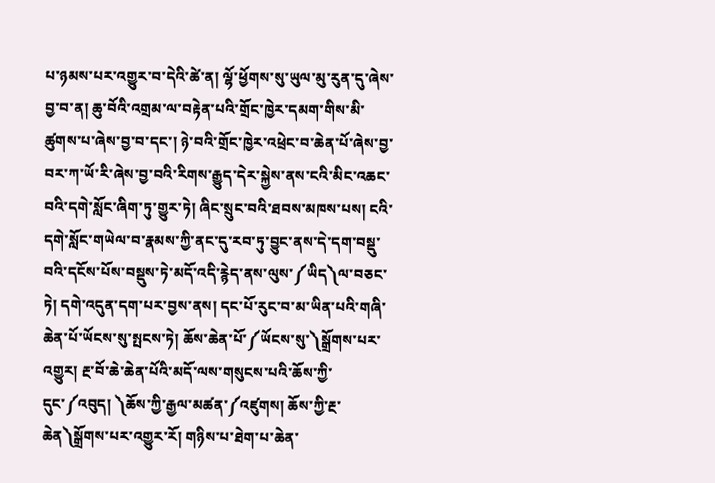པ་ཉམས་པར་འགྱུར་བ་དེའི་ཚེ་ན། ལྷོ་ཕྱོགས་སུ་ཡུལ་མུ་རུན་དུ་ཞེས་བྱ་བ་ན། ཆུ་བོའི་འགྲམ་ལ་བརྟེན་པའི་གྲོང་ཁྱེར་དམག་གིས་མི་ཚུགས་པ་ཞེས་བྱ་བ་དང་། ཉེ་བའི་གྲོང་ཁྱེར་འཕྲེང་བ་ཆེན་པོ་ཞེས་བྱ་བར་ཀ་ཡོ་རི་ཞེས་བྱ་བའི་རིགས་རྒྱུད་དེར་སྐྱེས་ནས་ངའི་མིང་འཆང་བའི་དགེ་སློང་ཞིག་ཏུ་གྱུར་ཏེ། ཞིང་སྲུང་བའི་ཐབས་མཁས་པས། ངའི་དགེ་སློང་གཡེལ་བ་རྣམས་ཀྱི་ནང་དུ་རབ་ཏུ་བྱུང་ནས་དེ་དག་བསྡུ་བའི་དངོས་པོས་བསྡུས་ཏེ་མདོ་འདི་རྙེད་ནས་ལུས་༼ཡིད༽ལ་བཅང་ཏེ། དགེ་འདུན་དག་པར་བྱས་ནས། དང་པོ་རུང་བ་མ་ཡིན་པའི་གཞི་ཆེན་པོ་ཡོངས་སུ་སྤངས་ཏེ། ཆོས་ཆེན་པོ་༼ཡོངས་སུ་༽སྒྲོགས་པར་འགྱུར། རྔ་བོ་ཆེ་ཆེན་པོའི་མདོ་ལས་གསུངས་པའི་ཆོས་ཀྱི་དུང་༼འབུད། ༽ཆོས་ཀྱི་རྒྱལ་མཚན་༼འཛུགས། ཆོས་ཀྱི་རྔ་ཆེན༽སྒྲོགས་པར་འགྱུར་རོ། གཉིས་པ་ཐེག་པ་ཆེན་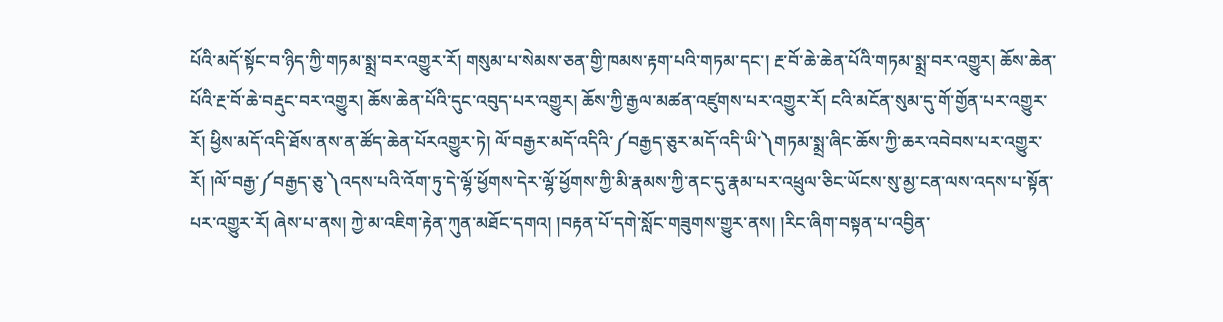པོའི་མདོ་སྟོང་བ་ཉིད་ཀྱི་གཏམ་སྨྲ་བར་འགྱུར་རོ། གསུམ་པ་སེམས་ཅན་གྱི་ཁམས་རྟག་པའི་གཏམ་དང་། རྔ་བོ་ཆེ་ཆེན་པོའི་གཏམ་སྨྲ་བར་འགྱུར། ཆོས་ཆེན་པོའི་རྔ་བོ་ཆེ་བརྡུང་བར་འགྱུར། ཆོས་ཆེན་པོའི་དུང་འབུད་པར་འགྱུར། ཆོས་ཀྱི་རྒྱལ་མཚན་འཛུགས་པར་འགྱུར་རོ། ངའི་མངོན་སུམ་དུ་གོ་གྱོན་པར་འགྱུར་རོ། ཕྱིས་མདོ་འདི་ཐོས་ནས་ན་ཚོད་ཆེན་པོརའགྱུར་ཏེ། ལོ་བརྒྱར་མདོ་འདིའི་༼བརྒྱད་ཅུར་མདོ་འདི་ཡི་༽གཏམ་སྨྲ་ཞིང་ཆོས་ཀྱི་ཆར་འབེབས་པར་འགྱུར་རོ། །ལོ་བརྒྱ་༼བརྒྱད་ཅུ་༽འདས་པའི་འོག་ཏུ་དེ་ལྷོ་ཕྱོགས་དེར་ལྷོ་ཕྱོགས་ཀྱི་མི་རྣམས་ཀྱི་ནང་དུ་རྣམ་པར་འཕྲུལ་ཅིང་ཡོངས་སུ་མྱ་ངན་ལས་འདས་པ་སྟོན་པར་འགྱུར་རོ། ཞེས་པ་ནས། ཀྱེ་མ་འཇིག་རྟེན་ཀུན་མཐོང་དགའ། །བརྟན་པོ་དགེ་སློང་གཟུགས་གྱུར་ནས། །རིང་ཞིག་བསྟན་པ་འབྱིན་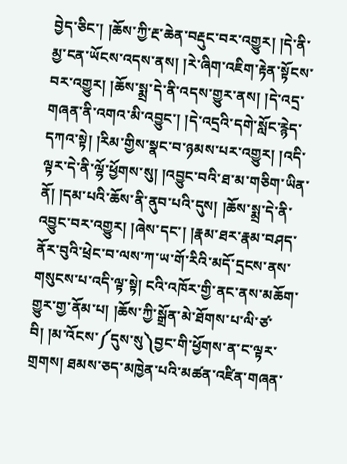བྱེད་ཅིང་། །ཆོས་ཀྱི་རྔ་ཆེན་བརྡུང་བར་འགྱུར། །དེ་ནི་མྱ་ངན་ཡོངས་འདས་ནས། །རེ་ཞིག་འཇིག་རྟེན་སྟོངས་བར་འགྱུར། །ཆོས་སྨྲ་དེ་ནི་འདས་གྱུར་ནས། །དེ་འདྲ་གཞན་ནི་འགའ་མི་འབྱུང་། །དེ་འདྲའི་དགེ་སློང་རྙེད་དཀའ་སྟེ། །རིམ་གྱིས་སྣང་བ་ཉམས་པར་འགྱུར། །འདི་ལྟར་དེ་ནི་ལྷོ་ཕྱོགས་སུ། །འབྱུང་བའི་ཐ་མ་གཅིག་ཡིན་ནོ། །དམ་པའི་ཆོས་ནི་ནུབ་པའི་དུས། །ཆོས་སྨྲ་དེ་ནི་འབྱུང་བར་འགྱུར། །ཞེས་དང་། །རྣམ་ཐར་རྣམ་བཤད་ནོར་བུའི་ཕྲེང་བ་ལས་ཀ་ཡ་གོ་རིའི་མདོ་དྲངས་ནས་གསུངས་པ་འདི་ལྟ་སྟེ། ངའི་འཁོར་གྱི་ནང་ནས་མཆོག་གྱུར་གྱ་ནོམ་པ། །ཆོས་ཀྱི་སྒྲོན་མེ་ཐོགས་པ་ལི་ཙ་བི། །མ་འོངས་༼དུས་སུ༽བྱང་གི་ཕྱོགས་ན་ང་ལྟར་གྲགས། ཐམས་ཅད་མཁྱེན་པའི་མཚན་འཛིན་གཞན་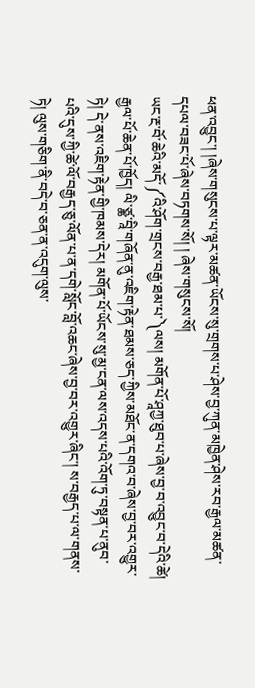ཕན་འབྱུང་། །ཞེས་གསུངས་པ་ལྟར་མཚན་ཡོངས་སུ་གྲགས་པ་ཤེས་བྱ་ཀུན་མཁྱེན་ཤེས་རབ་རྒྱལ་མཚན་དཔལ་བཟང་པོ་ཞེས་བཏགས་སོ། ། ཞེས་གསུངས་སོ།
ཡང་རྔ་བོ་ཆེའི་མདོ་༼འི་ཤོག་གྲངས་བརྒྱ་ཐམ་པ་༽ལས། མགོན་པོ་ཤཱཀྱ་ཐུབ་པ་ཞེས་བྱ་བ་འབྱུང་བ་དེའི་ཚེ། རྒྱལ་པོ་ཆེན་པོ་ཁྱོད། ལི་ཙྪ་བཱི་གཞོན་ནུ་འཇིག་རྟེན་ཐམས་ཅད་ཀྱིས་མཐོང་ན་དགའ་བ་ཞེས་བྱ་བར་འགྱུར་ཏེ། དེ་ནས་འཇིག་རྟེན་གྱི་ཁམས་དེར། མགོན་པོ་ཡོངས་སུ་མྱ་ངན་ལས་འདས་པའི་འོག་ཏུ་བསྟན་པ་ནུབ་པའི་དུས་ཀྱི་ཚེ་ལོ་བརྒྱད་ཅུ་ལོན་པ་ན་དགེ་སློང་བློ་འཆང་ཞེས་བྱ་བར་འགྱུར་ཞིང་། ས་བརྒྱད་པ་ལ་གནས་ཏེ། ལུས་གཅིག་ནི་བདེ་བ་ཅན་ན་འདུག་ལུས་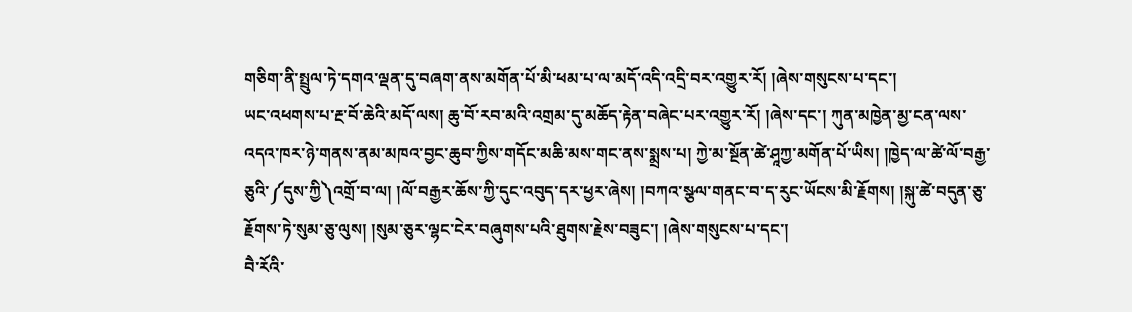གཅིག་ནི་སྤྲུལ་ཏེ་དགའ་ལྡན་དུ་བཞག་ནས་མགོན་པོ་མི་ཕམ་པ་ལ་མདོ་འདི་འདྲི་བར་འགྱུར་རོ། །ཞེས་གསུངས་པ་དང་།
ཡང་འཕགས་པ་རྔ་བོ་ཆེའི་མདོ་ལས། ཆུ་བོ་རབ་མའི་འགྲམ་དུ་མཆོད་རྟེན་བཞེང་པར་འགྱུར་རོ། །ཞེས་དང་། ཀུན་མཁྱེན་མྱ་ངན་ལས་འདའ་ཁར་ཉེ་གནས་ནམ་མཁའ་བྱང་ཆུབ་ཀྱིས་གདོང་མཆི་མས་གང་ནས་སྨྲས་པ། ཀྱེ་མ་སྔོན་ཚེ་ཤཱཀྱ་མགོན་པོ་ཡིས། །ཁྱེད་ལ་ཚེ་ལོ་བརྒྱ་ཅུའི་༼དུས་ཀྱི༽འགྲོ་བ་ལ། །ལོ་བརྒྱར་ཆོས་ཀྱི་དུང་འབུད་དར་ཕྱར་ཞེས། །བཀའ་སྩལ་གནང་བ་ད་རུང་ཡོངས་མི་རྗོགས། །སྐུ་ཚེ་བདུན་ཅུ་རྗོགས་ཏེ་སུམ་ཅུ་ལུས། །སུམ་ཅུར་ལྷང་ངེར་བཞུགས་པའི་ཐུགས་རྗེས་བཟུང་། །ཞེས་གསུངས་པ་དང་།
བཻ་རོའི་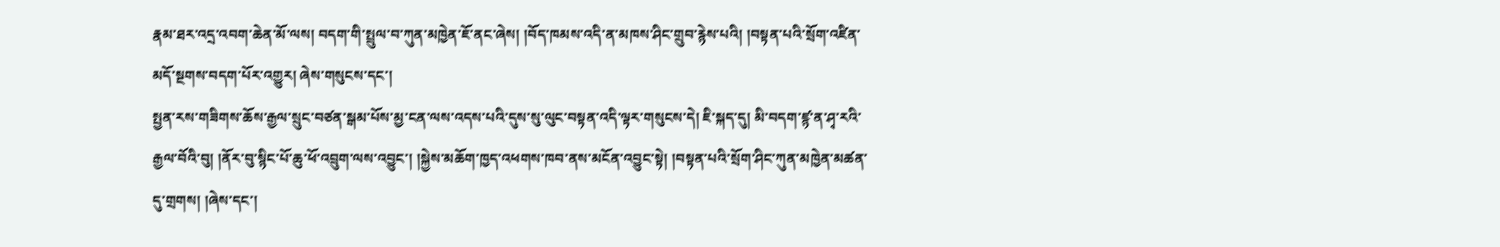རྣམ་ཐར་འདྲ་འབག་ཆེན་མོ་ལས། བདག་གི་སྤྲུལ་བ་ཀུན་མཁྱེན་ཇོ་ནང་ཞེས། །བོད་ཁམས་འདི་ན་མཁས་ཤིང་གྲུབ་རྙེས་པའི། །བསྟན་པའི་སྲོག་འཛིན་མདོ་སྔགས་བདག་པོར་འགྱུར། ཞེས་གསུངས་དང་།
སྤྱན་རས་གཟིགས་ཆོས་རྒྱལ་སྲུང་བཙན་སྒམ་པོས་མྱ་ངན་ལས་འདས་པའི་དུས་སུ་ལུང་བསྟན་འདི་ལྟར་གསུངས་དེ། ཇི་སྐད་དུ། མི་བདག་ཛྙ་ན་ཤྭ་རའི་རྒྱལ་བོའི་བུ། །ནོར་བུ་སྙིང་པོ་ཆུ་ཕོ་འབྲུག་ལས་འབྱུང་། །སྐྱེས་མཆོག་ཁྱད་འཕགས་ཁབ་ནས་མངོན་འབྱུང་སྟེ། །བསྟན་པའི་སྲོག་ཤིང་ཀུན་མཁྱེན་མཚན་དུ་གྲགས། །ཞེས་དང་།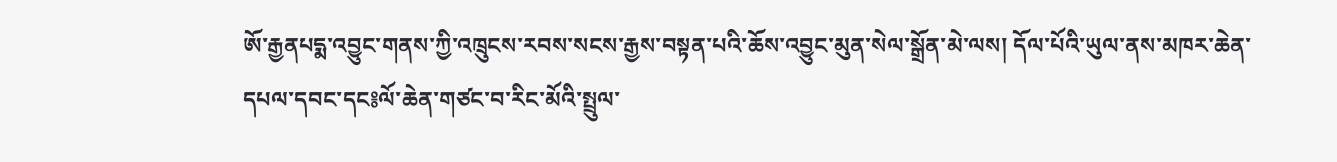ཨོ་རྒྱནཔདྨ་འབྱུང་གནས་ཀྱི་འཁྲུངས་རབས་སངས་རྒྱས་བསྟན་པའི་ཆོས་འབྱུང་མུན་སེལ་སྒྲོན་མེ་ལས། དོལ་པོའི་ཡུལ་ནས་མཁར་ཆེན་དཔལ་དབང་དང༔ལོ་ཆེན་གཙང་བ་རིང་མོའི་སྤྲུལ་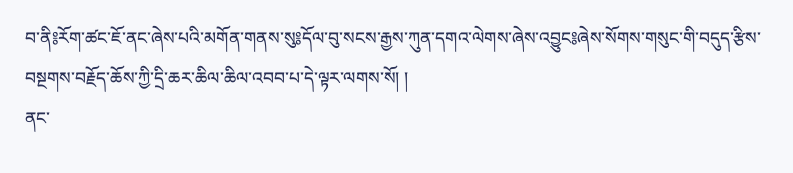བ་ནི༔རོག་ཚང་ཇོ་ནང་ཞེས་པའི་མགོན་གནས་སུ༔དོལ་བུ་སངས་རྒྱས་ཀུན་དགའ་ལེགས་ཞེས་འབྱུང༔ཞེས་སོགས་གསུང་གི་བདུད་རྩིས་བསྔགས་བརྗོད་ཆོས་ཀྱི་དྲི་ཆར་ཆིལ་ཆིལ་འབབ་པ་དེ་ལྟར་ལགས་སོ། །
ནང་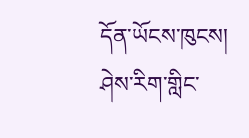དོན་ཡོངས་ཁུངས། ཤེས་རིག་གླིང་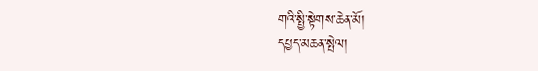གའི་སྤྱི་སྟེགས་ཆེན་མོ།
དཔྱད་མཆན་སྤེལ།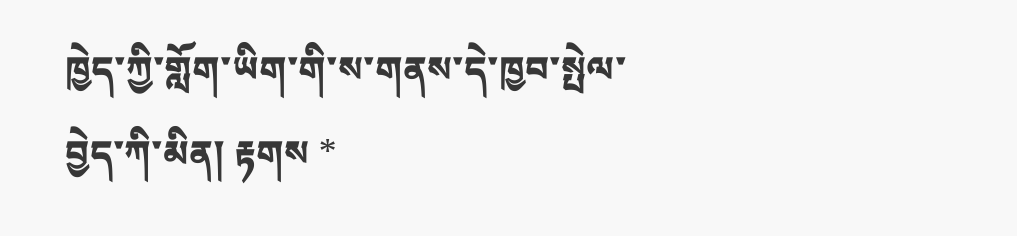ཁྱེད་ཀྱི་གློག་ཡིག་གི་ས་གནས་དེ་ཁྱབ་སྤེལ་བྱེད་ཀི་མིན། རྟགས *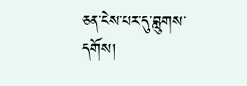ཅན་ངེས་པར་དུ་བླུགས་དགོས།